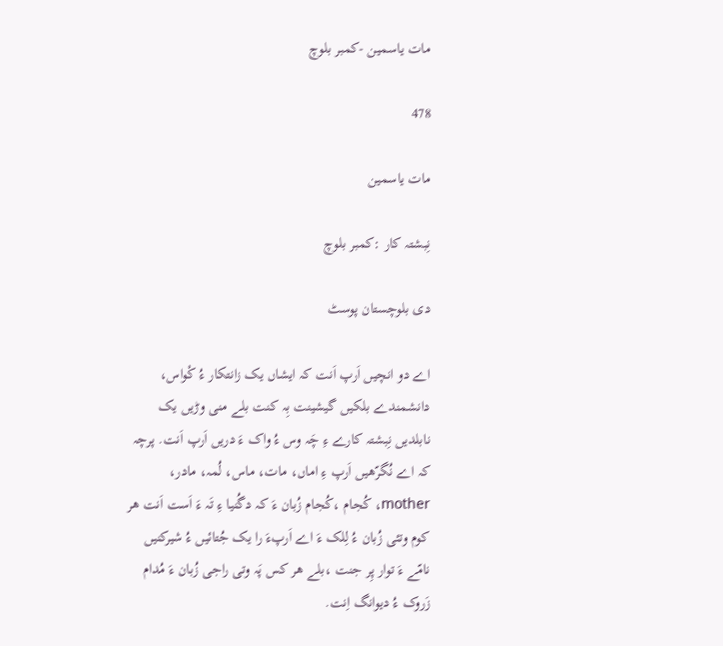مات یاسمین -کمبر بلوچ

478

مات یاسمین

نِبشتہ کار :کمبر بلوچ

دی بلوچستان پوسٹ

اے دو انچیں اَرپ اَنت کہ ایشاں یک زانتکار ءُ کْواس، دانشمندے بلکیں گیشینت بِہ کنت بلے منی وڑیں یک نابلدیں نِبشتہ کارے ءِ چَہ وس ءُ واک ءَ دریں اَرپ اَنت. پرچہ کہ اے نُگرّھیں اَرپ ءِ اماں، مات، ماس، لُمہ، مادر، mother، کُجام ،کُجام زُبان ءَ کہ دگُنیا ءِ تَہ ءَ اَست اَنت ھر کوم وتئی زُبان ءُ لِلک ءَ اے اَرپءَ را یک جُتائیں ءُ شیرکنیں نامّے ءَ توار پِر جنت ،بلے ھر کس پَہ وتی راجی زُبان ءَ مُدام زَروک ءُ دیوانگ اِنت.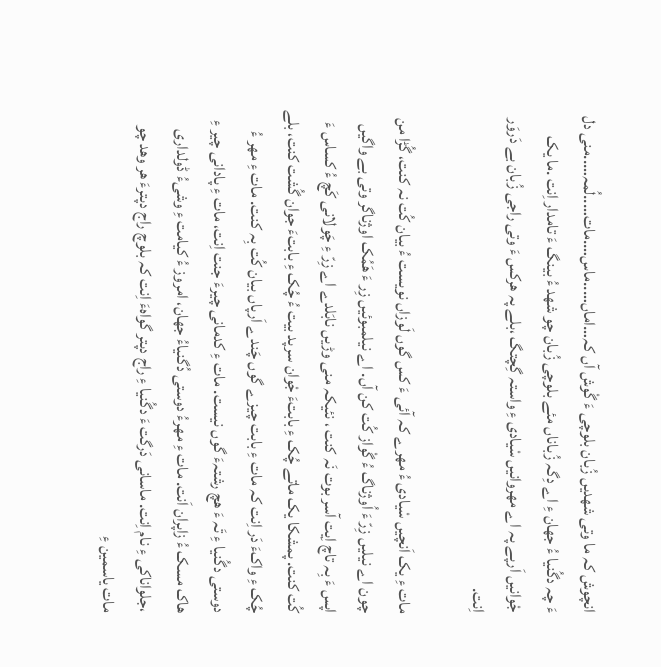انچوش کہ ما وتی شھدیں زُبان بلوچی ءَ گْوش آں کہ…اماں…..ماس….مات…..لُمہ…..منی دل ءَ چہ دگُنیا ءُ جھان ءِ اے دِگہ زُباناں مئے بلوچی زُبان چو شھد ءُ بینگ ءَ تامدار اِنت .ما یک جْوانیں اَرپے پہ اے مھروانیں سْیادی ءِ واستہ گِچتگ ،بلے پہ ھرکس ءَ وتی راجی زُبان بے دَروَر اِنت.

مات ءِ یک اَنچیں سْیادی ءُ مھرے کہ آئی ءَ کس گوں لَوزاں نویست ءُ بیان کُت نہ کنت، گُڑا من چون اے نیلیں زِرّ ءَ اُوژناگ ءُ گْواز کُت کن آں. اے نیلمبوئیں زِر ءَ ھَمُک اوژناگر وتی بے واگیں اپس ءَ بِہ تاچ اِیت آسر بوت نَہ کنت ، نئیکہ منی وڑیں نابَلدے اے زِرّ ءِ چَولانی کَچ ءُ کساس ءَ کُت کنت. پمشکا یک ماتے چُک ءِ بابتءَ جْوان سرپد بیت ءُ چُک ءِ بابتءَ جوان گُشت کنت، بلے چُک ءِ واکءَ دَر اِنت کہ مات ءِ بابت چیزے گوں چَندے اَرپاں بیان کُت بِہ کنت. مات ءِ مھر ءُ دوستی دگُنیا ءِ تَہ ءَ ھچ رشتہءَ گوں نیست. مات ءِ کدمانی چیرءَ جنت اِنت، مات ءِ پادانی چیر ءِ ھاک مسک ءُ زاپران اَنت. مات ءِ مھرءُ دوستی دُگنیاءُ جھان، امروز ءُ کیامت ءِ وشیءُ ڈولداری ،جلواناکی ءِ نام اِنت. ماسانی دَرگت ءَ دگُنیا ءِ راج دپتر گواہءَ اِنت کہ بلوچ راج دپترءَ ھر وھد چو مات یاسمین ءِ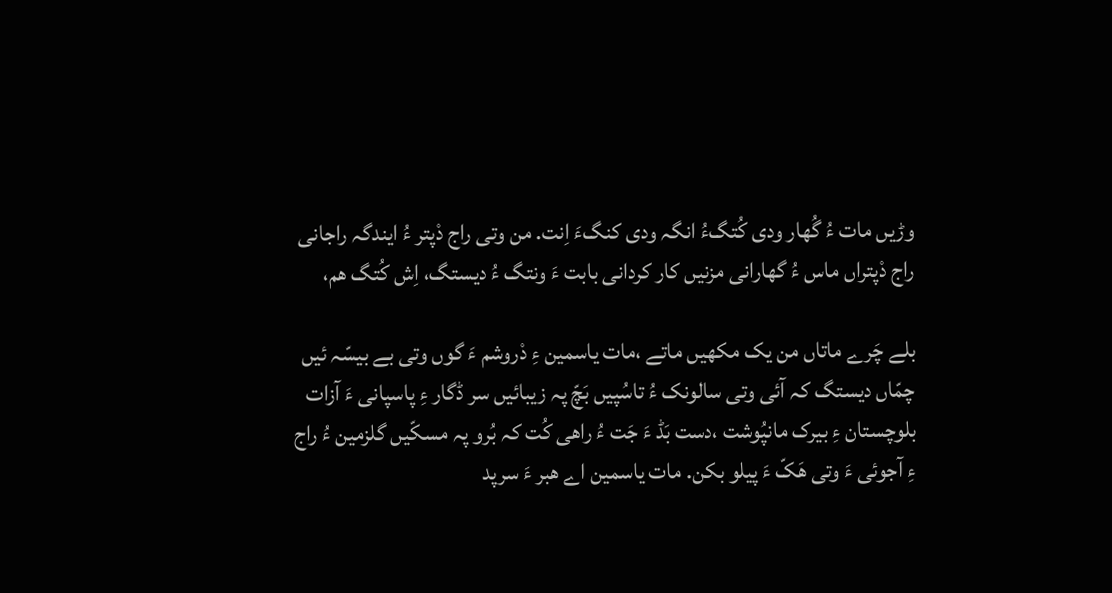وڑیں مات ءُ گُھار ودی کُتگءُ انگہ ودی کنگءَ اِنت. من وتی راج دْپتر ءُ ایندگہ راجانی راج دْپتراں ماس ءُ گھارانی مزنیں کار کردانی بابت ءَ ونتگ ءُ دیستگ، اِش کُتگ ھم،

بلے چَرے ماتاں من یک مکھیں ماتے ،مات یاسمین ءِ دْروشم ءَ گوں وتی بے بیسّہ ئیں چمّاں دیستگ کہ آئی وتی سالونک ءُ تاسُپیں بَچّ پہ زیبائیں سر ڈگار ءِ پاسپانی ءَ آزات بلوچستان ءِ بیرک مانپُوشت ،دست بَڈ ءَ جَت ءُ راھی کُت کہ بُرو پہ مسکّیں گلزمین ءُ راج ءِ آجوئی ءَ وتی ھَکّ ءَ پیلو بکن. مات یاسمین اے ھبر ءَ سرپد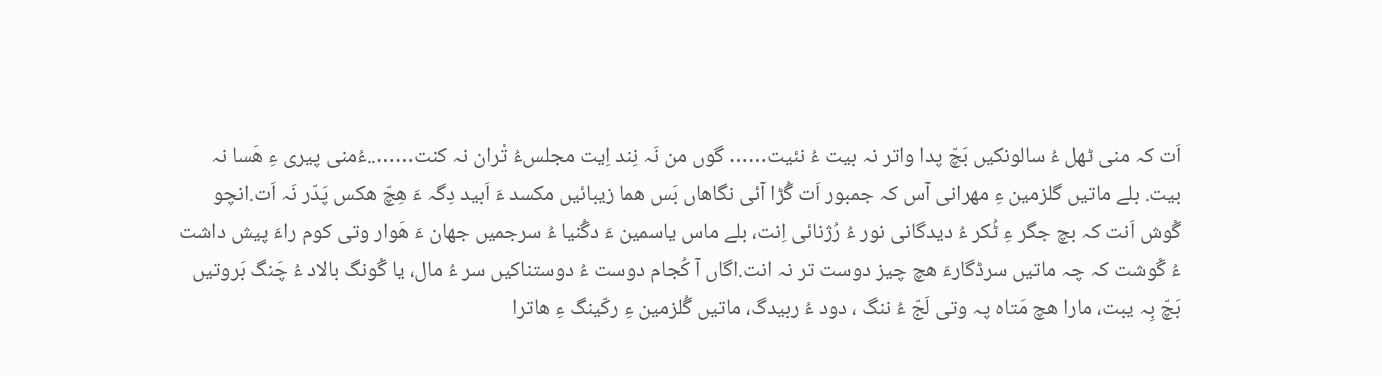اَت کہ منی ٹھل ءُ سالونکیں بَچّ پدا واتر نہ بیت ءُ نئیت…… گوں من نَہ نِند اِیت مجلسءُ تْران نہ کنت……..ءُمنی پیری ءِ ھَسا نہ بیت. بلے ماتیں گلزمین ءِ مھرانی آس کہ جمبور اَت گُڑا آئی نگاھاں بَس ھما زیبائیں مکسد ءَ اَبید دِگہ ءَ ھِچّ ھکس پَدّر نَہ اَت.انچو گْوش اَنت کہ بچ جگر ءِ ٹُکر ءُ دیدگانی نور ءُ رُژنائی اِنت، بلے ماس یاسمین ءَ دگُنیا ءُ سرجمیں جھان ءَ ھَوار وتی کوم راءَ پیش داشت ءُ گْوشت کہ چہ ماتیں سرڈگارءَ ھچ چیز دوست تر نہ انت.اگاں آ کُجام دوست ءُ دوستناکیں سر ءُ مال، یا گْونگ بالاد ءُ چَنگ بَروتیں بَچّ بِہ یبت، مارا ھچ مَتاہ پہ وتی لَجّ ءُ ننگ ، دود ءُ ربیدگ، ماتیں گُلزمین ءِ رکّینگ ءِ ھاترا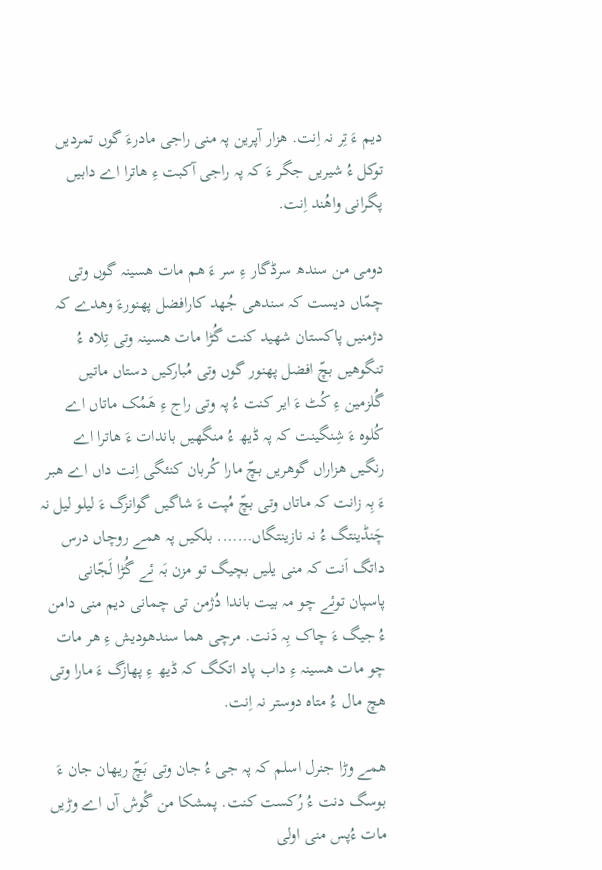دیم ءَ تِر نہ اِنت. ھزار آپرین پہ منی راجی مادرءَ گوں تمردیں توکل ءُ شیریں جگر ءَ کہ پہ راجی آکبت ءِ ھاترا اے دابیں پگرانی واھُند اِنت.

دومی من سندھ سرڈگار ءِ سر ءَ ھم مات ھسینہ گوں وتی چمّاں دیست کہ سندھی جُھد کارافضل پھنورءَ وھدے کہ دژمنیں پاکستان شھید کنت گُڑا مات ھسینہ وتی تِلاہ ءُ تنگوھیں بچّ افضل پھنور گوں وتی مُبارکیں دستاں ماتیں گُلزمین ءِ کُٹ ءَ ایر کنت ءُ پہ وتی راج ءِ ھَمُک ماتاں اے کُلوہ ءَ شِنگینت کہ پہ ڈیھ ءُ منگھیں باندات ءَ ھاترا اے رنگیں ھزاراں گوھریں بچّ مارا کُربان کنئگی اِنت داں اے ھبر ءَ بِہ زانت کہ ماتاں وتی بچّ مُپت ءَ شاگیں گوانزگ ءَ لیلو لیل نہ چَنڈینتگ ءُ نہ نازینتگاں……. بلکیں پہ ھمے روچاں درس داتگ اَنت کہ منی یلیں بچیگ تو مزن بَہ ئے گُڑا لَجّانی پاسپان توئے چو مہ بیت باندا دُژمن تی چمانی دیم منی دامن ءُ جیگ ءَ چاک بِہ دَنت. مرچی ھما سندھودیش ءِ ھر مات چو مات ھسینہ ءِ داب پاد اتکگ کہ ڈیھ ءِ پھازگ ءَ مارا وتی ھچ مال ءُ متاہ دوستر نہ اِنت.

ھمے وڑا جنرل اسلم کہ پہ جی ءُ جان وتی بَچّ ریھان جان ءَ بوسگ دنت ءُ رُکست کنت. پمشکا من گْوش آں اے وڑیں مات ءُپس منی اولی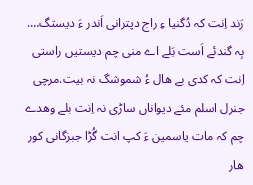رَند اِنت کہ دُگنیا ءِ راج دپترانی اَندر ءَ دیستگ…. بِہ گندئے اَست بَلے اے منی چم دیستیں راستی اِنت کہ کدی بے ھال ءُ شموشگ نہ بیت.مرچی جنرل اسلم مئے دیواناں ساڑی نہ اِنت بلے وھدے چم کہ مات یاسمین ءَ کپ انت گُڑا جبزگانی کور ھار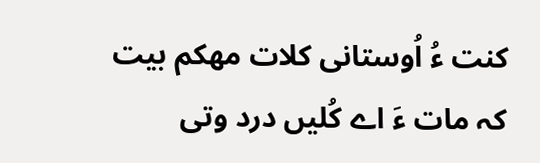کنت ءُ اُوستانی کلات مھکم بیت کہ مات ءَ اے کُلیں درد وتی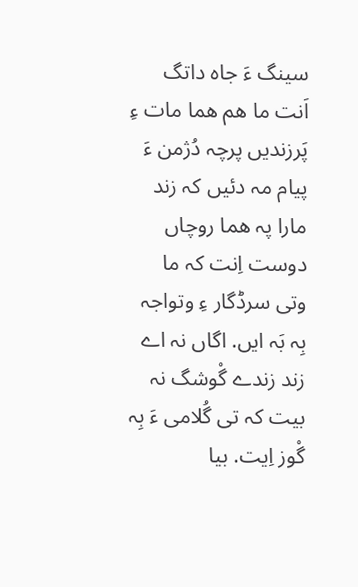سینگ ءَ جاہ داتگ اَنت ما ھم ھما مات ءِ پَرزندیں پرچہ دُژمن ءَ پیام مہ دئیں کہ زند مارا پہ ھما روچاں دوست اِنت کہ ما وتی سرڈگار ءِ وتواجہ بِہ بَہ ایں. اگاں نہ اے زند زندے گْوشگ نہ بیت کہ تی گُلامی ءَ بِہ گْوز اِیت. بیا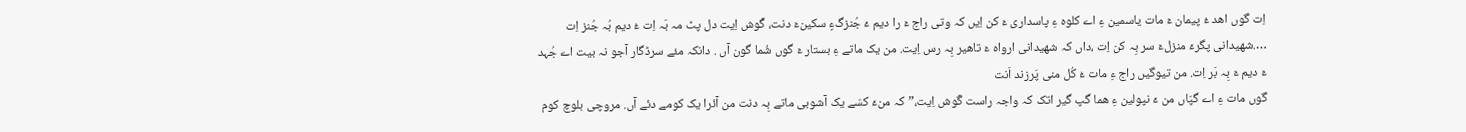اِت گوں اھد ءُ پیمان ءَ مات یاسمین ءِ اے کلوہ ءِ پاسداری ءَ کن اِیں کہ وتی راج ءَ را دیم ءَ جُنزگءٍ سکینءَ دنت، گْوش اِیت دل پٹ مہ بَہ اِت ءُ دیم بُہ جُنز اِت ….شھیدانی پگرءَ منزلءَ سر بِہ کن اِت ،داں کہ شھیدانی ارواہ ءَ تاھیر بِہ رس اِیت. من یک ماتے ءِ بستار ءَ گوں شُما گون آں . دانکہ مئے سرڈگار آجو نہ بیت اے جُہد ءَ دیم ءَ بِہ بَر اِت. من تیوگیں راج ءِ مات ءُ کُل منی پَرزند اَنت
گوں مات ءِ اے گپّاں من ءَ نپولین ءِ ھما گپ گیر اتک کہ واجہ راست گْوش اِیت،”کہ منءَ کسّے یک آشوبی ماتے بِہ دنت من آئرا یک کومے دئے آں. مروچی بلوچ کوم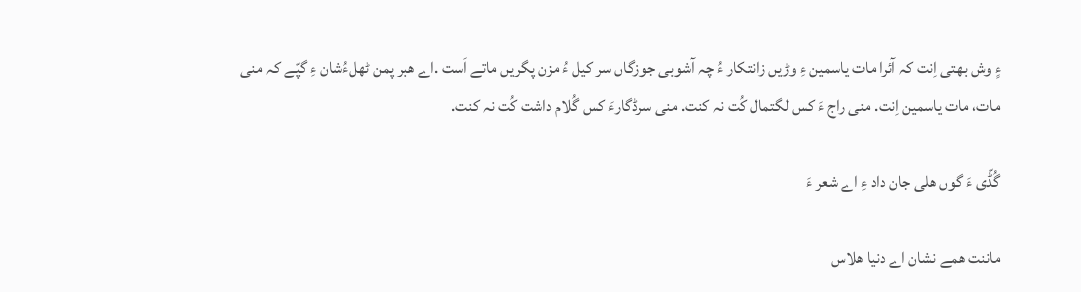ءٍ وش بھتی اِنت کہ آئرا مات یاسمین ءِ وڑیں زانتکار ءُ چہ آشوبی جوزگاں سر کیل ءُ مزن پگریں ماتے اَست .اے ھبر پمن ٹھلءُشان ءِ گپّے کہ منی مات، مات یاسمین اِنت. منی راج ءَ کس لگتمال کُت نہ کنت. منی سرڈگارءَ کس گُلام داشت کُت نہ کنت.

گُڈّی ءَ گوں ھلی جان داد ءِ اے شعر ءَ

ماننت ھمے نشان اے دنیا ھلاس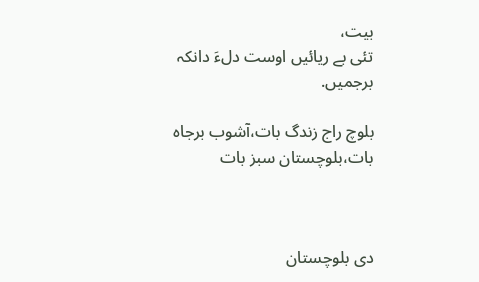بیت،
تئی بے ریائیں اوست دلءَ دانکہ برجمیں.

بلوچ راج زندگ بات،آشوب برجاہ بات،بلوچستان سبز بات



دی بلوچستان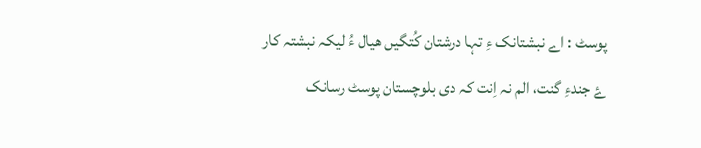پوسٹ : اے نبشتانک ءِ تہا درشتان کُتگیں ھیال ءُ لیکہ نبشتہ کار ۓ جندءِ گنت، الم نہ اِنت کہ دی بلوچستان پوسٹ رسانک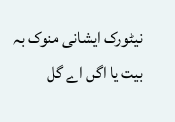نیٹورک ایشانی منوک بہ بیت یا اگں اے گل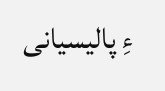ءِ پالیسیانی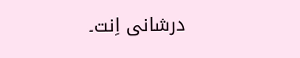درشانی اِنت۔